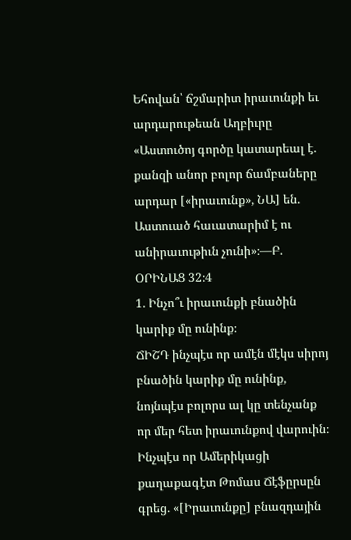Եհովան՝ ճշմարիտ իրաւունքի եւ արդարութեան Աղբիւրը
«Աստուծոյ գործը կատարեալ է. քանզի անոր բոլոր ճամբաները արդար [«իրաւունք», ՆԱ] են. Աստուած հաւատարիմ է ու անիրաւութիւն չունի»։—Բ. ՕՐԻՆԱՑ 32։4
1. Ինչո՞ւ իրաւունքի բնածին կարիք մը ունինք։
ՃԻՇԴ ինչպէս որ ամէն մէկս սիրոյ բնածին կարիք մը ունինք, նոյնպէս բոլորս ալ կը տենչանք որ մեր հետ իրաւունքով վարուին։ Ինչպէս որ Ամերիկացի քաղաքագէտ Թոմաս Ճէֆըրսըն գրեց. «[Իրաւունքը] բնազդային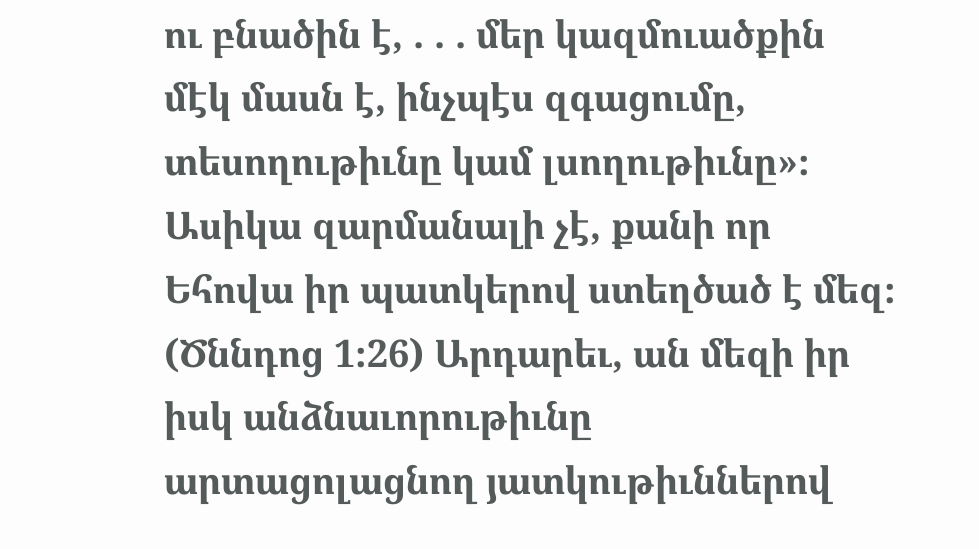ու բնածին է, . . . մեր կազմուածքին մէկ մասն է, ինչպէս զգացումը, տեսողութիւնը կամ լսողութիւնը»։ Ասիկա զարմանալի չէ, քանի որ Եհովա իր պատկերով ստեղծած է մեզ։ (Ծննդոց 1։26) Արդարեւ, ան մեզի իր իսկ անձնաւորութիւնը արտացոլացնող յատկութիւններով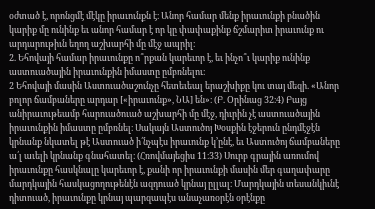օժտած է, որոնցմէ մէկը իրաւունքն է։ Անոր համար մենք իրաւունքի բնածին կարիք մը ունինք եւ անոր համար է որ կը փափաքինք ճշմարիտ իրաւունք ու արդարութիւն եղող աշխարհի մը մէջ ապրիլ։
2. Եհովայի համար իրաւունքը ո՞րքան կարեւոր է, եւ ինչո՞ւ կարիք ունինք աստուածային իրաւունքին իմաստը ըմբռնելու։
2 Եհովայի մասին Աստուածաշունչը հետեւեալ երաշխիքը կու տայ մեզի. «Անոր բոլոր ճամբաները արդար [«իրաւունք», ՆԱ] են»։ (Բ. Օրինաց 32։4) Բայց անիրաւութեամբ հարուածուած աշխարհի մը մէջ, դիւրին չէ աստուածային իրաւունքին իմաստը ըմբռնել։ Սակայն Աստուծոյ Խօսքին էջերուն ընդմէջէն կրնանք նկատել թէ Աստուած ի՛նչպէս իրաւունք կ’ընէ, եւ Աստուծոյ ճամբաները ա՛լ աւելի կրնանք գնահատել։ (Հռովմայեցիս 11։33) Սուրբ գրային առումով իրաւունքը հասկնալը կարեւոր է, քանի որ իրաւունքի մասին մեր գաղափարը մարդկային հասկացողութենէն ազդուած կրնայ ըլլալ։ Մարդկային տեսանկիւնէ դիտուած, իրաւունքը կրնայ պարզապէս անաչառօրէն օրէնքը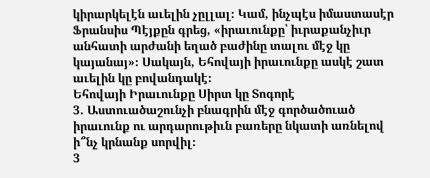կիրարկելէն աւելին չըլլալ։ Կամ, ինչպէս իմաստասէր Ֆրանսիս Պէյքըն գրեց, «իրաւունքը՝ իւրաքանչիւր անհատի արժանի եղած բաժինը տալու մէջ կը կայանայ»։ Սակայն, Եհովայի իրաւունքը ասկէ շատ աւելին կը բովանդակէ։
Եհովայի Իրաւունքը Սիրտ կը Տոգորէ
3. Աստուածաշունչի բնագրին մէջ գործածուած իրաւունք ու արդարութիւն բառերը նկատի առնելով ի՞նչ կրնանք սորվիլ։
3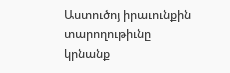Աստուծոյ իրաւունքին տարողութիւնը կրնանք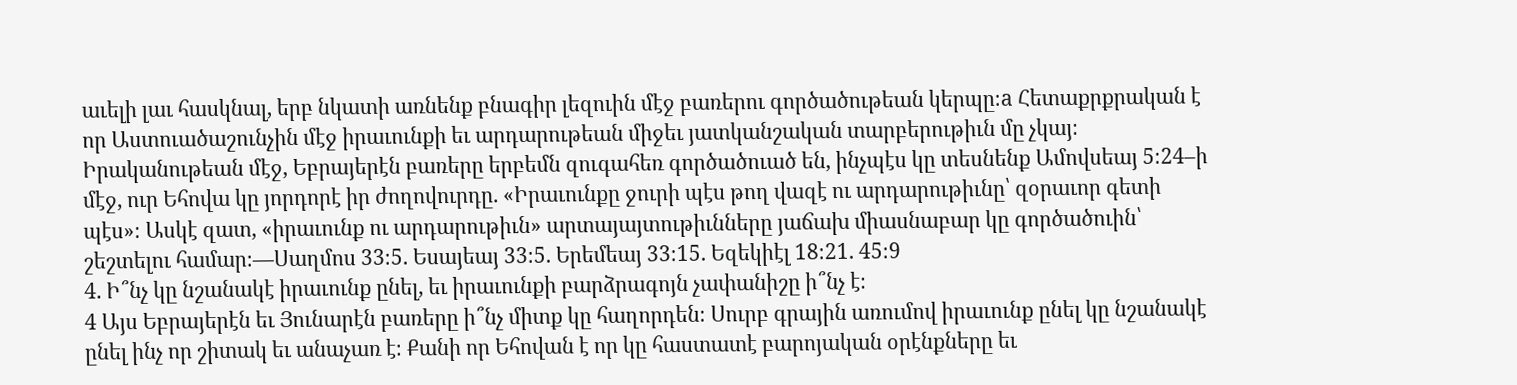աւելի լաւ հասկնալ, երբ նկատի առնենք բնագիր լեզուին մէջ բառերու գործածութեան կերպը։a Հետաքրքրական է որ Աստուածաշունչին մէջ իրաւունքի եւ արդարութեան միջեւ յատկանշական տարբերութիւն մը չկայ։ Իրականութեան մէջ, Եբրայերէն բառերը երբեմն զուգահեռ գործածուած են, ինչպէս կը տեսնենք Ամովսեայ 5։24–ի մէջ, ուր Եհովա կը յորդորէ իր ժողովուրդը. «Իրաւունքը ջուրի պէս թող վազէ ու արդարութիւնը՝ զօրաւոր գետի պէս»։ Ասկէ զատ, «իրաւունք ու արդարութիւն» արտայայտութիւնները յաճախ միասնաբար կը գործածուին՝ շեշտելու համար։—Սաղմոս 33։5. Եսայեայ 33։5. Երեմեայ 33։15. Եզեկիէլ 18։21. 45։9
4. Ի՞նչ կը նշանակէ իրաւունք ընել, եւ իրաւունքի բարձրագոյն չափանիշը ի՞նչ է։
4 Այս Եբրայերէն եւ Յունարէն բառերը ի՞նչ միտք կը հաղորդեն։ Սուրբ գրային առումով իրաւունք ընել կը նշանակէ ընել ինչ որ շիտակ եւ անաչառ է։ Քանի որ Եհովան է որ կը հաստատէ բարոյական օրէնքները եւ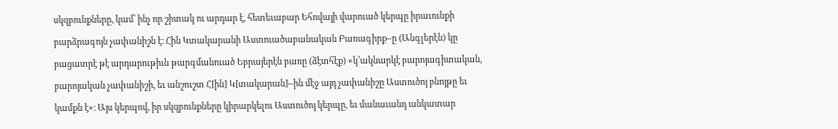սկզբունքները, կամ՝ ինչ որ շիտակ ու արդար է, հետեւաբար Եհովայի վարուած կերպը իրաւունքի բարձրագոյն չափանիշն է։ Հին Կտակարանի Աստուածաբանական Բառագիրք–ը (Անգլերէն) կը բացատրէ թէ արդարութիւն թարգմանուած Եբրայերէն բառը (ձէտհէք) «կ’ակնարկէ բարոյագիտական, բարոյական չափանիշի, եւ անշուշտ Հ[ին] Կ[տակարան]–ին մէջ այդ չափանիշը Աստուծոյ բնոյթը եւ կամքն է»։ Այս կերպով, իր սկզբունքները կիրարկելու Աստուծոյ կերպը, եւ մանաւանդ անկատար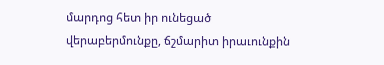մարդոց հետ իր ունեցած վերաբերմունքը, ճշմարիտ իրաւունքին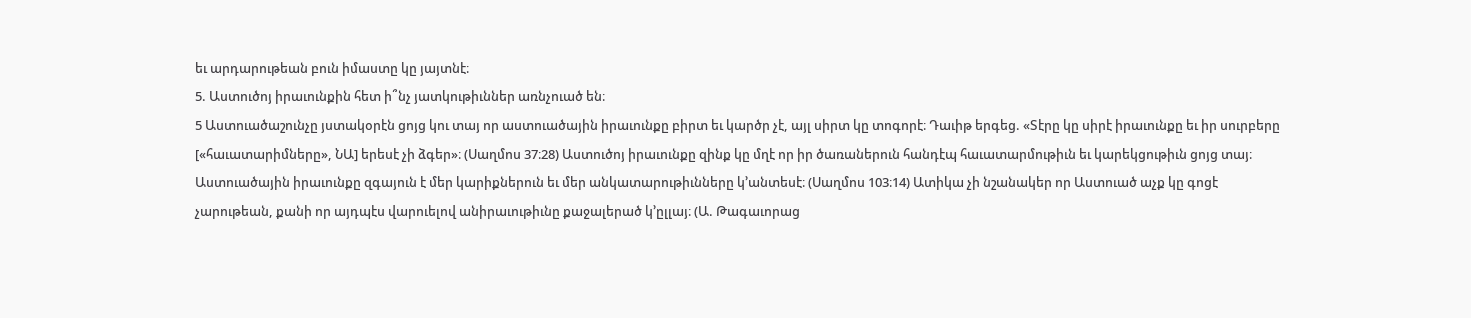եւ արդարութեան բուն իմաստը կը յայտնէ։
5. Աստուծոյ իրաւունքին հետ ի՞նչ յատկութիւններ առնչուած են։
5 Աստուածաշունչը յստակօրէն ցոյց կու տայ որ աստուածային իրաւունքը բիրտ եւ կարծր չէ, այլ սիրտ կը տոգորէ։ Դաւիթ երգեց. «Տէրը կը սիրէ իրաւունքը եւ իր սուրբերը [«հաւատարիմները», ՆԱ] երեսէ չի ձգեր»։ (Սաղմոս 37։28) Աստուծոյ իրաւունքը զինք կը մղէ որ իր ծառաներուն հանդէպ հաւատարմութիւն եւ կարեկցութիւն ցոյց տայ։ Աստուածային իրաւունքը զգայուն է մեր կարիքներուն եւ մեր անկատարութիւնները կ’անտեսէ։ (Սաղմոս 103։14) Ատիկա չի նշանակեր որ Աստուած աչք կը գոցէ չարութեան, քանի որ այդպէս վարուելով անիրաւութիւնը քաջալերած կ’ըլլայ։ (Ա. Թագաւորաց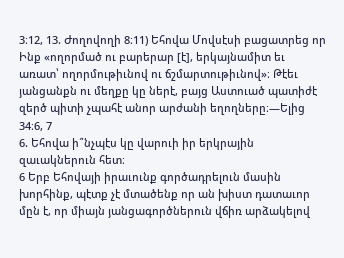3։12, 13. Ժողովողի 8։11) Եհովա Մովսէսի բացատրեց որ Ինք «ողորմած ու բարերար [է], երկայնամիտ եւ առատ՝ ողորմութիւնով ու ճշմարտութիւնով»։ Թէեւ յանցանքն ու մեղքը կը ներէ, բայց Աստուած պատիժէ զերծ պիտի չպահէ անոր արժանի եղողները։—Ելից 34։6, 7
6. Եհովա ի՞նչպէս կը վարուի իր երկրային զաւակներուն հետ։
6 Երբ Եհովայի իրաւունք գործադրելուն մասին խորհինք, պէտք չէ մտածենք որ ան խիստ դատաւոր մըն է, որ միայն յանցագործներուն վճիռ արձակելով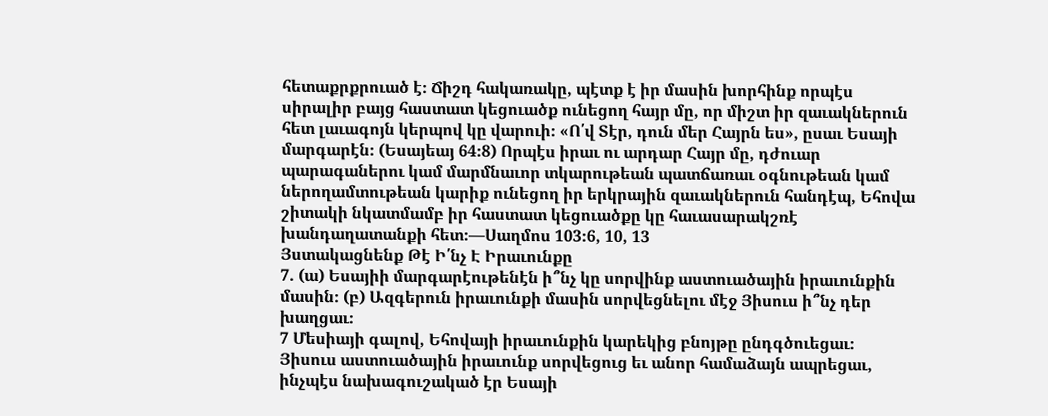հետաքրքրուած է։ Ճիշդ հակառակը, պէտք է իր մասին խորհինք որպէս սիրալիր բայց հաստատ կեցուածք ունեցող հայր մը, որ միշտ իր զաւակներուն հետ լաւագոյն կերպով կը վարուի։ «Ո՛վ Տէր, դուն մեր Հայրն ես», ըսաւ Եսայի մարգարէն։ (Եսայեայ 64։8) Որպէս իրաւ ու արդար Հայր մը, դժուար պարագաներու կամ մարմնաւոր տկարութեան պատճառաւ օգնութեան կամ ներողամտութեան կարիք ունեցող իր երկրային զաւակներուն հանդէպ, Եհովա շիտակի նկատմամբ իր հաստատ կեցուածքը կը հաւասարակշռէ խանդաղատանքի հետ։—Սաղմոս 103։6, 10, 13
Յստակացնենք Թէ Ի՛նչ Է Իրաւունքը
7. (ա) Եսայիի մարգարէութենէն ի՞նչ կը սորվինք աստուածային իրաւունքին մասին։ (բ) Ազգերուն իրաւունքի մասին սորվեցնելու մէջ Յիսուս ի՞նչ դեր խաղցաւ։
7 Մեսիայի գալով, Եհովայի իրաւունքին կարեկից բնոյթը ընդգծուեցաւ։ Յիսուս աստուածային իրաւունք սորվեցուց եւ անոր համաձայն ապրեցաւ, ինչպէս նախագուշակած էր Եսայի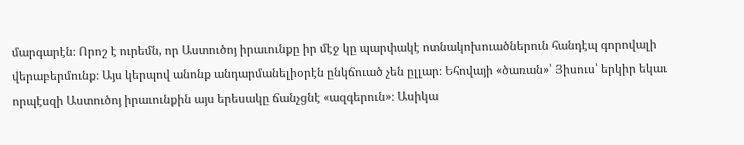մարգարէն։ Որոշ է ուրեմն, որ Աստուծոյ իրաւունքը իր մէջ կը պարփակէ ոտնակոխուածներուն հանդէպ գորովալի վերաբերմունք։ Այս կերպով անոնք անդարմանելիօրէն ընկճուած չեն ըլլար։ Եհովայի «ծառան»՝ Յիսուս՝ երկիր եկաւ որպէսզի Աստուծոյ իրաւունքին այս երեսակը ճանչցնէ «ազգերուն»։ Ասիկա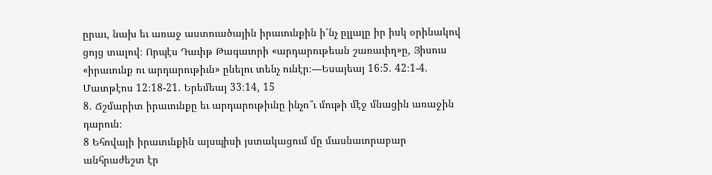ըրաւ, նախ եւ առաջ աստուածային իրաւունքին ի՛նչ ըլլալը իր իսկ օրինակով ցոյց տալով։ Որպէս Դաւիթ Թագաւորի «արդարութեան շառաւիղ»ը, Յիսուս «իրաւունք ու արդարութիւն» ընելու տենչ ունէր։—Եսայեայ 16։5. 42։1-4. Մատթէոս 12։18-21. Երեմեայ 33։14, 15
8. Ճշմարիտ իրաւունքը եւ արդարութիւնը ինչո՞ւ մութի մէջ մնացին առաջին դարուն։
8 Եհովայի իրաւունքին այսպիսի յստակացում մը մասնաւորաբար անհրաժեշտ էր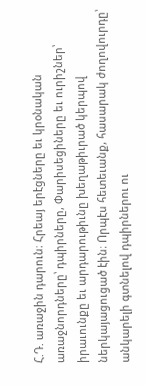Հ.Դ. առաջին դարուն։ Հրեայ երէցները եւ կրօնական առաջնորդները՝ դպիրները, Փարիսեցիները եւ ուրիշներ՝ իրաւունքը եւ արդարութիւնը խեղաթիւրած կերպով ներկայացուցած էին։ Որպէս հետեւանք, հասարակ ժողովուրդը՝ անկարելի գտնելով դպիրներու ու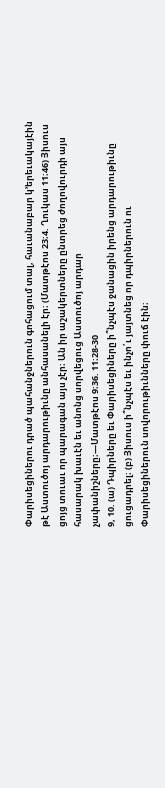Փարիսեցիներու դրած պահանջներուն գոհացում տալ, հաւանաբար կ’երեւակայէին թէ Աստուծոյ արդարութիւնը անհասանելի էր։ (Մատթէոս 23։4. Ղուկաս 11։46) Յիսուս ցոյց տուաւ որ պարագան այս չէր։ Ան իր աշակերտները ընտրեց ժողովուրդի այս հասարակ խաւէն եւ անոնց սորվեցուց Աստուծոյ արդար չափանիշները։—Մատթէոս 9։36. 11։28-30
9, 10. (ա) Դպիրները եւ Փարիսեցիները ի՞նչպէս ջանացին իրենց արդարութիւնը ցուցադրել։ (բ) Յիսուս ի՞նչպէս եւ ինչո՛ւ յայտնեց որ դպիրներուն ու Փարիսեցիներուն սովորութիւնները փուճ էին։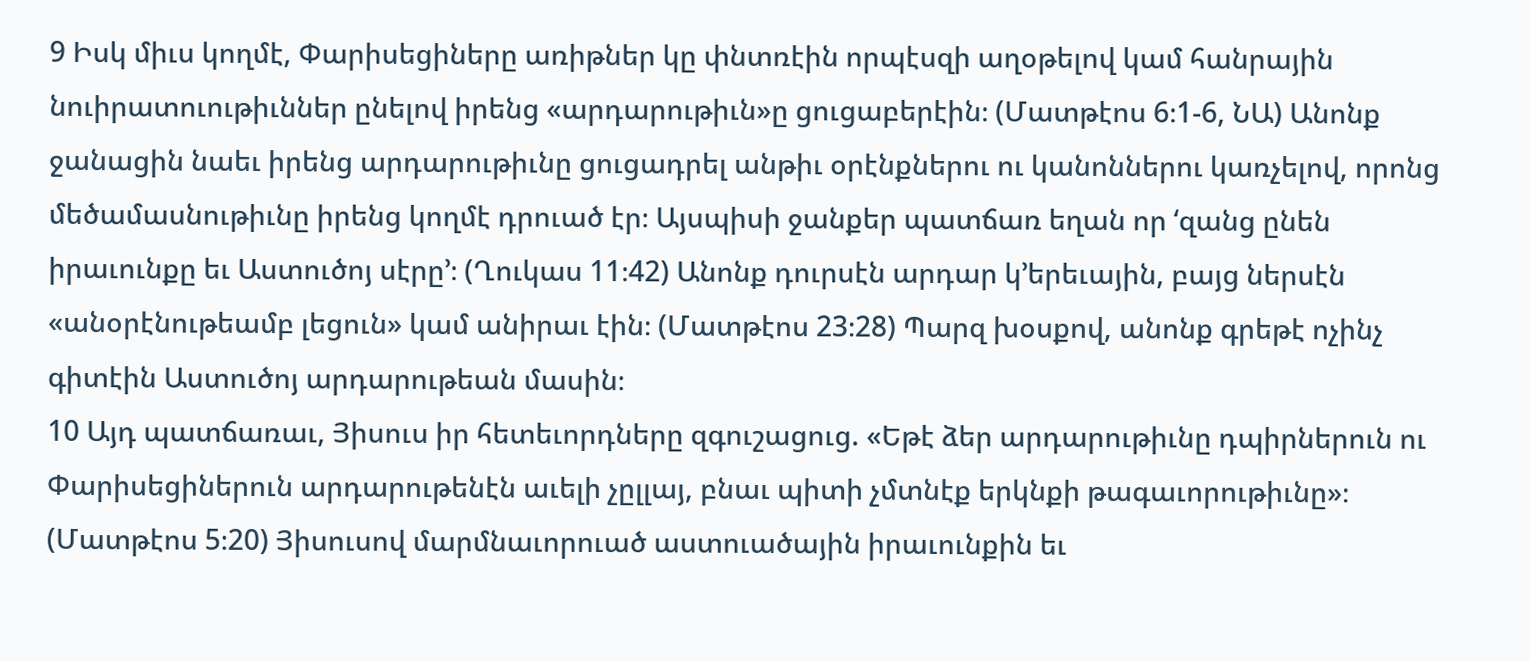9 Իսկ միւս կողմէ, Փարիսեցիները առիթներ կը փնտռէին որպէսզի աղօթելով կամ հանրային նուիրատուութիւններ ընելով իրենց «արդարութիւն»ը ցուցաբերէին։ (Մատթէոս 6։1-6, ՆԱ) Անոնք ջանացին նաեւ իրենց արդարութիւնը ցուցադրել անթիւ օրէնքներու ու կանոններու կառչելով, որոնց մեծամասնութիւնը իրենց կողմէ դրուած էր։ Այսպիսի ջանքեր պատճառ եղան որ ‘զանց ընեն իրաւունքը եւ Աստուծոյ սէրը’։ (Ղուկաս 11։42) Անոնք դուրսէն արդար կ’երեւային, բայց ներսէն «անօրէնութեամբ լեցուն» կամ անիրաւ էին։ (Մատթէոս 23։28) Պարզ խօսքով, անոնք գրեթէ ոչինչ գիտէին Աստուծոյ արդարութեան մասին։
10 Այդ պատճառաւ, Յիսուս իր հետեւորդները զգուշացուց. «Եթէ ձեր արդարութիւնը դպիրներուն ու Փարիսեցիներուն արդարութենէն աւելի չըլլայ, բնաւ պիտի չմտնէք երկնքի թագաւորութիւնը»։ (Մատթէոս 5։20) Յիսուսով մարմնաւորուած աստուածային իրաւունքին եւ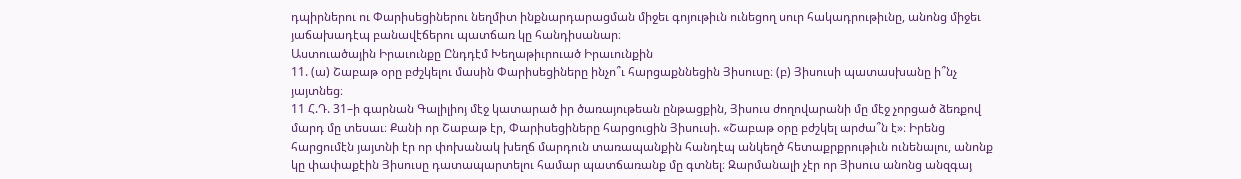դպիրներու ու Փարիսեցիներու նեղմիտ ինքնարդարացման միջեւ գոյութիւն ունեցող սուր հակադրութիւնը, անոնց միջեւ յաճախադէպ բանավէճերու պատճառ կը հանդիսանար։
Աստուածային Իրաւունքը Ընդդէմ Խեղաթիւրուած Իրաւունքին
11. (ա) Շաբաթ օրը բժշկելու մասին Փարիսեցիները ինչո՞ւ հարցաքննեցին Յիսուսը։ (բ) Յիսուսի պատասխանը ի՞նչ յայտնեց։
11 Հ.Դ. 31–ի գարնան Գալիլիոյ մէջ կատարած իր ծառայութեան ընթացքին, Յիսուս ժողովարանի մը մէջ չորցած ձեռքով մարդ մը տեսաւ։ Քանի որ Շաբաթ էր, Փարիսեցիները հարցուցին Յիսուսի. «Շաբաթ օրը բժշկել արժա՞ն է»։ Իրենց հարցումէն յայտնի էր որ փոխանակ խեղճ մարդուն տառապանքին հանդէպ անկեղծ հետաքրքրութիւն ունենալու, անոնք կը փափաքէին Յիսուսը դատապարտելու համար պատճառանք մը գտնել։ Զարմանալի չէր որ Յիսուս անոնց անզգայ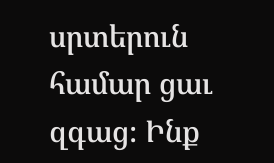սրտերուն համար ցաւ զգաց։ Ինք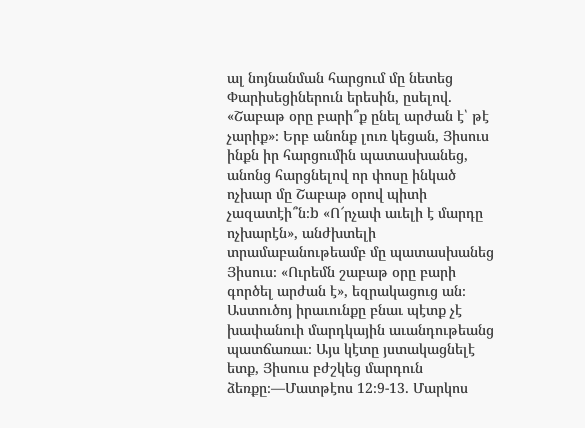ալ նոյնանման հարցում մը նետեց Փարիսեցիներուն երեսին, ըսելով. «Շաբաթ օրը բարի՞ք ընել արժան է՝ թէ չարիք»։ Երբ անոնք լուռ կեցան, Յիսուս ինքն իր հարցումին պատասխանեց, անոնց հարցնելով որ փոսը ինկած ոչխար մը Շաբաթ օրով պիտի չազատէի՞ն։b «Ո՜րչափ աւելի է մարդը ոչխարէն», անժխտելի տրամաբանութեամբ մը պատասխանեց Յիսուս։ «Ուրեմն շաբաթ օրը բարի գործել արժան է», եզրակացուց ան։ Աստուծոյ իրաւունքը բնաւ պէտք չէ խափանուի մարդկային աւանդութեանց պատճառաւ։ Այս կէտը յստակացնելէ ետք, Յիսուս բժշկեց մարդուն ձեռքը։—Մատթէոս 12։9-13. Մարկոս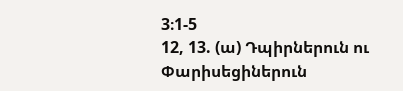3։1-5
12, 13. (ա) Դպիրներուն ու Փարիսեցիներուն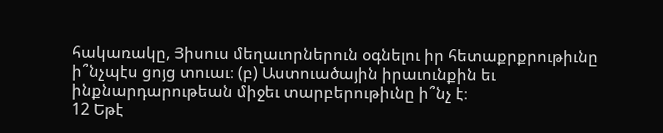հակառակը, Յիսուս մեղաւորներուն օգնելու իր հետաքրքրութիւնը ի՞նչպէս ցոյց տուաւ։ (բ) Աստուածային իրաւունքին եւ ինքնարդարութեան միջեւ տարբերութիւնը ի՞նչ է։
12 Եթէ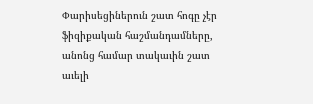Փարիսեցիներուն շատ հոգը չէր ֆիզիքական հաշմանդամները, անոնց համար տակաւին շատ աւելի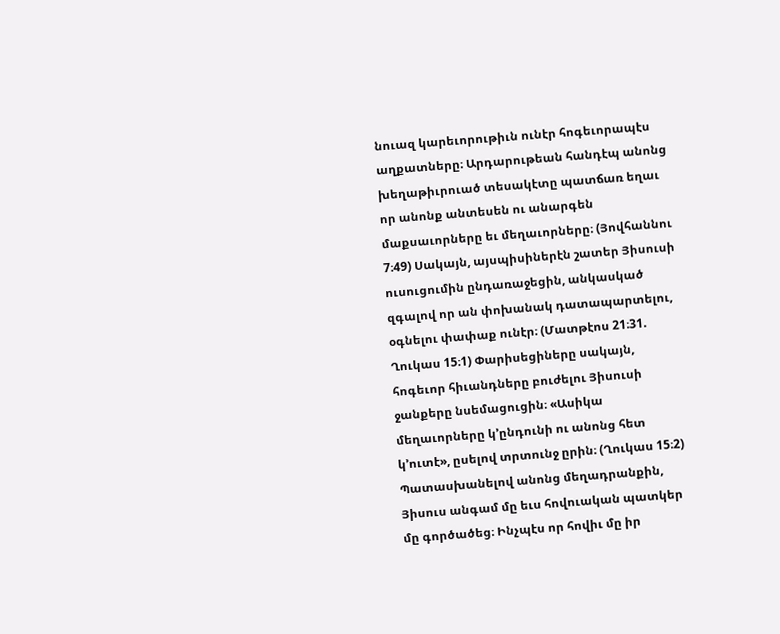նուազ կարեւորութիւն ունէր հոգեւորապէս աղքատները։ Արդարութեան հանդէպ անոնց խեղաթիւրուած տեսակէտը պատճառ եղաւ որ անոնք անտեսեն ու անարգեն մաքսաւորները եւ մեղաւորները։ (Յովհաննու 7։49) Սակայն, այսպիսիներէն շատեր Յիսուսի ուսուցումին ընդառաջեցին, անկասկած զգալով որ ան փոխանակ դատապարտելու, օգնելու փափաք ունէր։ (Մատթէոս 21։31. Ղուկաս 15։1) Փարիսեցիները սակայն, հոգեւոր հիւանդները բուժելու Յիսուսի ջանքերը նսեմացուցին։ «Ասիկա մեղաւորները կ’ընդունի ու անոնց հետ կ’ուտէ», ըսելով տրտունջ ըրին։ (Ղուկաս 15։2) Պատասխանելով անոնց մեղադրանքին, Յիսուս անգամ մը եւս հովուական պատկեր մը գործածեց։ Ինչպէս որ հովիւ մը իր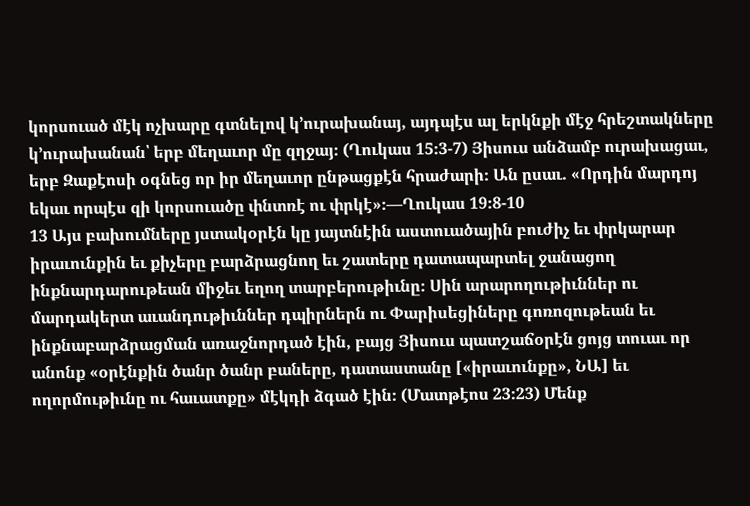կորսուած մէկ ոչխարը գտնելով կ’ուրախանայ, այդպէս ալ երկնքի մէջ հրեշտակները կ’ուրախանան՝ երբ մեղաւոր մը զղջայ։ (Ղուկաս 15։3-7) Յիսուս անձամբ ուրախացաւ, երբ Զաքէոսի օգնեց որ իր մեղաւոր ընթացքէն հրաժարի։ Ան ըսաւ. «Որդին մարդոյ եկաւ որպէս զի կորսուածը փնտռէ ու փրկէ»։—Ղուկաս 19։8-10
13 Այս բախումները յստակօրէն կը յայտնէին աստուածային բուժիչ եւ փրկարար իրաւունքին եւ քիչերը բարձրացնող եւ շատերը դատապարտել ջանացող ինքնարդարութեան միջեւ եղող տարբերութիւնը։ Սին արարողութիւններ ու մարդակերտ աւանդութիւններ դպիրներն ու Փարիսեցիները գոռոզութեան եւ ինքնաբարձրացման առաջնորդած էին, բայց Յիսուս պատշաճօրէն ցոյց տուաւ որ անոնք «օրէնքին ծանր ծանր բաները, դատաստանը [«իրաւունքը», ՆԱ] եւ ողորմութիւնը ու հաւատքը» մէկդի ձգած էին։ (Մատթէոս 23։23) Մենք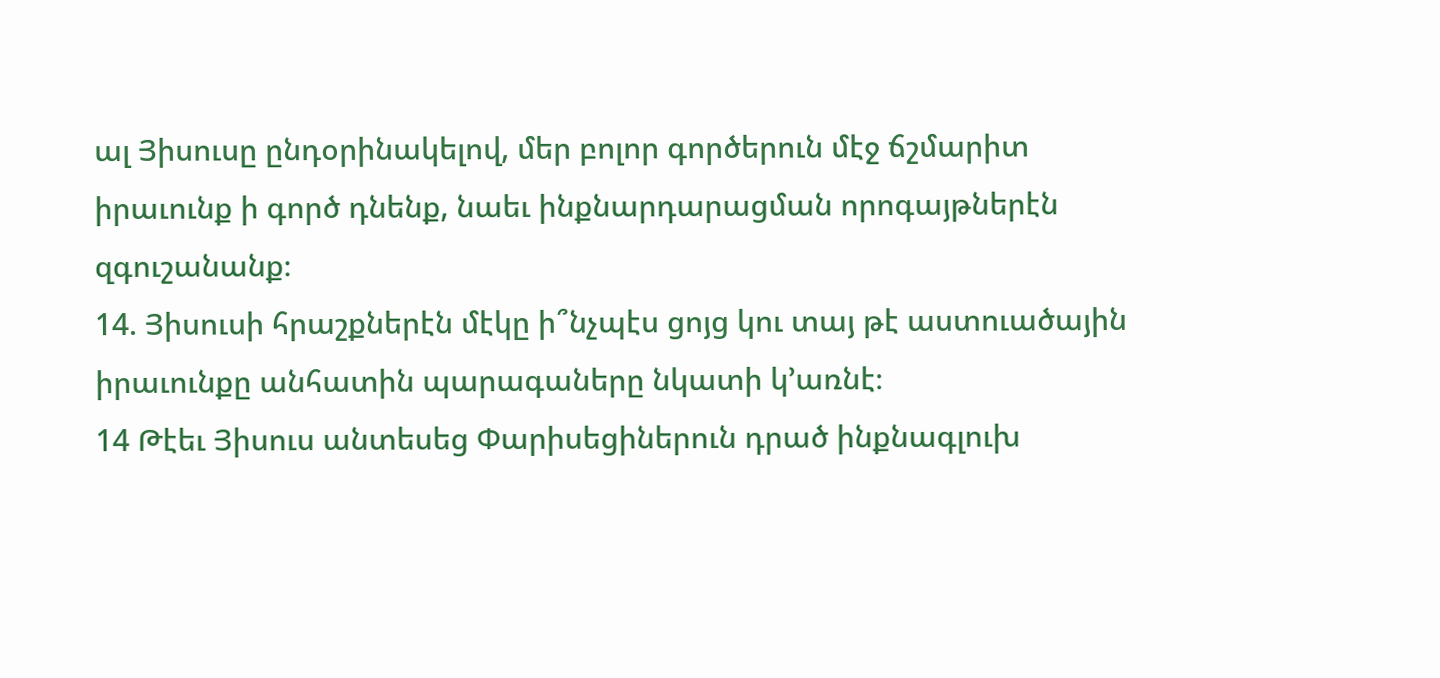ալ Յիսուսը ընդօրինակելով, մեր բոլոր գործերուն մէջ ճշմարիտ իրաւունք ի գործ դնենք, նաեւ ինքնարդարացման որոգայթներէն զգուշանանք։
14. Յիսուսի հրաշքներէն մէկը ի՞նչպէս ցոյց կու տայ թէ աստուածային իրաւունքը անհատին պարագաները նկատի կ’առնէ։
14 Թէեւ Յիսուս անտեսեց Փարիսեցիներուն դրած ինքնագլուխ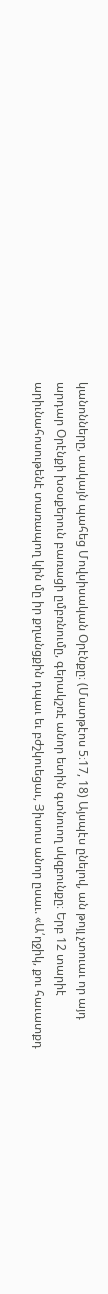կանոնները, սակայն պահեց Մովսիսական Օրէնքը։ (Մատթէոս 5։17, 18) Այսպէս ընելով, ան թոյլ չտուաւ որ այդ արդար Օրէնքի խօսքերուն բառացի ըմբռնումը, գերակշռէ անոր ետին գտնուող սկզբունքը։ Երբ 12 տարիէ արիւնահոսութենէ տառապող կին մը իր քղանցքին դպաւ եւ բժշկուեցաւ, Յիսուս անոր ըսաւ. «Ա՛ղջիկ, քու հաւատքդ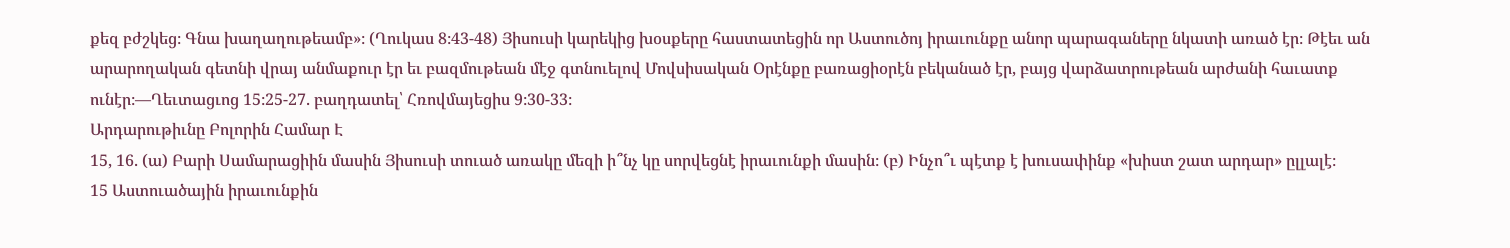քեզ բժշկեց։ Գնա խաղաղութեամբ»։ (Ղուկաս 8։43-48) Յիսուսի կարեկից խօսքերը հաստատեցին որ Աստուծոյ իրաւունքը անոր պարագաները նկատի առած էր։ Թէեւ ան արարողական գետնի վրայ անմաքուր էր եւ բազմութեան մէջ գտնուելով Մովսիսական Օրէնքը բառացիօրէն բեկանած էր, բայց վարձատրութեան արժանի հաւատք ունէր։—Ղեւտացւոց 15։25-27. բաղդատել՝ Հռովմայեցիս 9։30-33։
Արդարութիւնը Բոլորին Համար Է
15, 16. (ա) Բարի Սամարացիին մասին Յիսուսի տուած առակը մեզի ի՞նչ կը սորվեցնէ իրաւունքի մասին։ (բ) Ինչո՞ւ պէտք է խուսափինք «խիստ շատ արդար» ըլլալէ։
15 Աստուածային իրաւունքին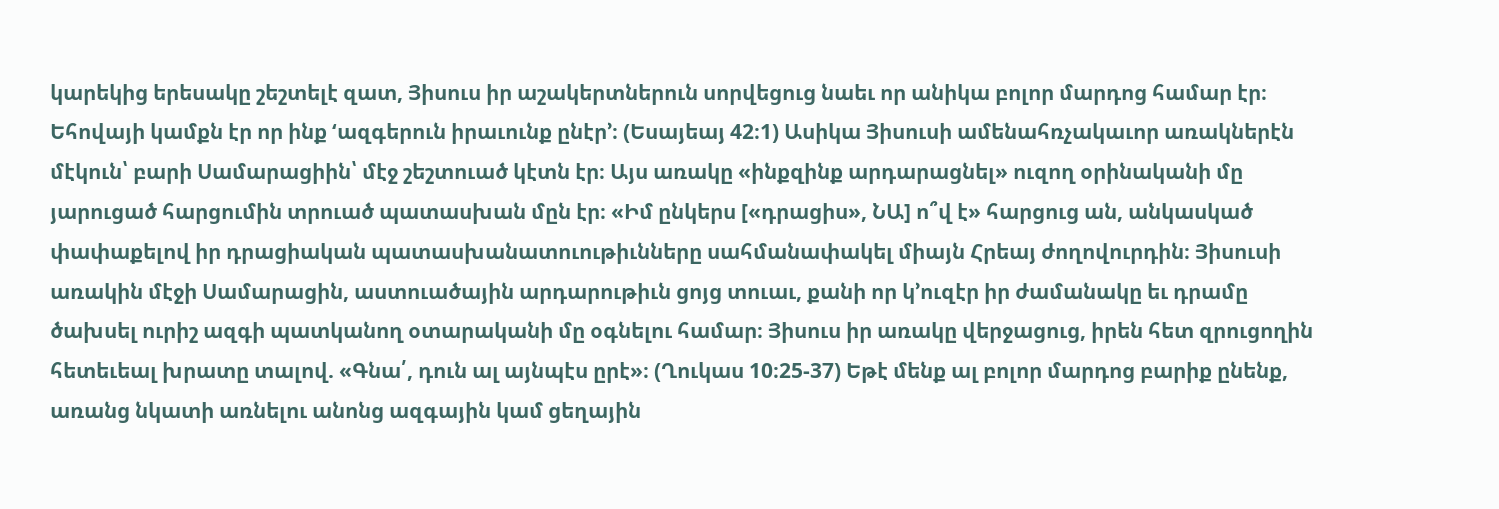կարեկից երեսակը շեշտելէ զատ, Յիսուս իր աշակերտներուն սորվեցուց նաեւ որ անիկա բոլոր մարդոց համար էր։ Եհովայի կամքն էր որ ինք ‘ազգերուն իրաւունք ընէր’։ (Եսայեայ 42։1) Ասիկա Յիսուսի ամենահռչակաւոր առակներէն մէկուն՝ բարի Սամարացիին՝ մէջ շեշտուած կէտն էր։ Այս առակը «ինքզինք արդարացնել» ուզող օրինականի մը յարուցած հարցումին տրուած պատասխան մըն էր։ «Իմ ընկերս [«դրացիս», ՆԱ] ո՞վ է» հարցուց ան, անկասկած փափաքելով իր դրացիական պատասխանատուութիւնները սահմանափակել միայն Հրեայ ժողովուրդին։ Յիսուսի առակին մէջի Սամարացին, աստուածային արդարութիւն ցոյց տուաւ, քանի որ կ’ուզէր իր ժամանակը եւ դրամը ծախսել ուրիշ ազգի պատկանող օտարականի մը օգնելու համար։ Յիսուս իր առակը վերջացուց, իրեն հետ զրուցողին հետեւեալ խրատը տալով. «Գնա՛, դուն ալ այնպէս ըրէ»։ (Ղուկաս 10։25-37) Եթէ մենք ալ բոլոր մարդոց բարիք ընենք, առանց նկատի առնելու անոնց ազգային կամ ցեղային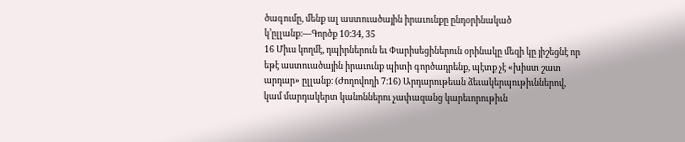ծագումը, մենք ալ աստուածային իրաւունքը ընդօրինակած կ’ըլլանք։—Գործք 10։34, 35
16 Միւս կողմէ, դպիրներուն եւ Փարիսեցիներուն օրինակը մեզի կը յիշեցնէ որ եթէ աստուածային իրաւունք պիտի գործադրենք, պէտք չէ «խիստ շատ արդար» ըլլանք։ (Ժողովողի 7։16) Արդարութեան ձեւակերպութիւններով, կամ մարդակերտ կանոններու չափազանց կարեւորութիւն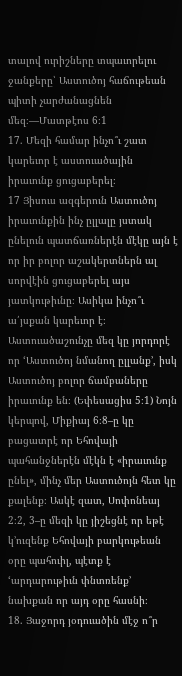տալով ուրիշները տպաւորելու ջանքերը՝ Աստուծոյ հաճութեան պիտի չարժանացնեն մեզ։—Մատթէոս 6։1
17. Մեզի համար ինչո՞ւ շատ կարեւոր է աստուածային իրաւունք ցուցաբերել։
17 Յիսուս ազգերուն Աստուծոյ իրաւունքին ինչ ըլլալը յստակ ընելուն պատճառներէն մէկը այն է որ իր բոլոր աշակերտներն ալ սորվէին ցուցաբերել այս յատկութիւնը։ Ասիկա ինչո՞ւ ա՛յսքան կարեւոր է։ Աստուածաշունչը մեզ կը յորդորէ որ ‘Աստուծոյ նմանող ըլլանք’, իսկ Աստուծոյ բոլոր ճամբաները իրաւունք են։ (Եփեսացիս 5։1) Նոյն կերպով, Միքիայ 6։8–ը կը բացատրէ որ Եհովայի պահանջներէն մէկն է «իրաւունք ընել», մինչ մեր Աստուծոյն հետ կը քալենք։ Ասկէ զատ, Սոփոնեայ 2։2, 3–ը մեզի կը յիշեցնէ որ եթէ կ’ուզենք Եհովայի բարկութեան օրը պահուիլ, պէտք է ‘արդարութիւն փնտռենք’ նախքան որ այդ օրը հասնի։
18. Յաջորդ յօդուածին մէջ ո՞ր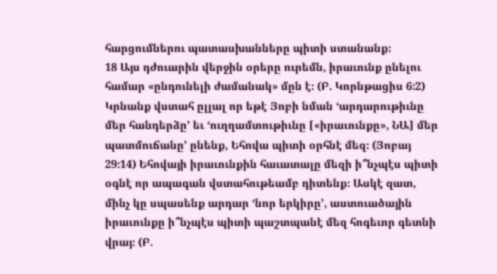հարցումներու պատասխանները պիտի ստանանք։
18 Այս դժուարին վերջին օրերը ուրեմն, իրաւունք ընելու համար «ընդունելի ժամանակ» մըն է։ (Բ. Կորնթացիս 6։2) Կրնանք վստահ ըլլալ որ եթէ Յոբի նման ‘արդարութիւնը մեր հանդերձը’ եւ ‘ուղղամտութիւնը [«իրաւունքը», ՆԱ] մեր պատմուճանը’ ընենք, Եհովա պիտի օրհնէ մեզ։ (Յոբայ 29։14) Եհովայի իրաւունքին հաւատալը մեզի ի՞նչպէս պիտի օգնէ որ ապագան վստահութեամբ դիտենք։ Ասկէ զատ, մինչ կը սպասենք արդար ‘նոր երկիրը’, աստուածային իրաւունքը ի՞նչպէս պիտի պաշտպանէ մեզ հոգեւոր գետնի վրայ։ (Բ.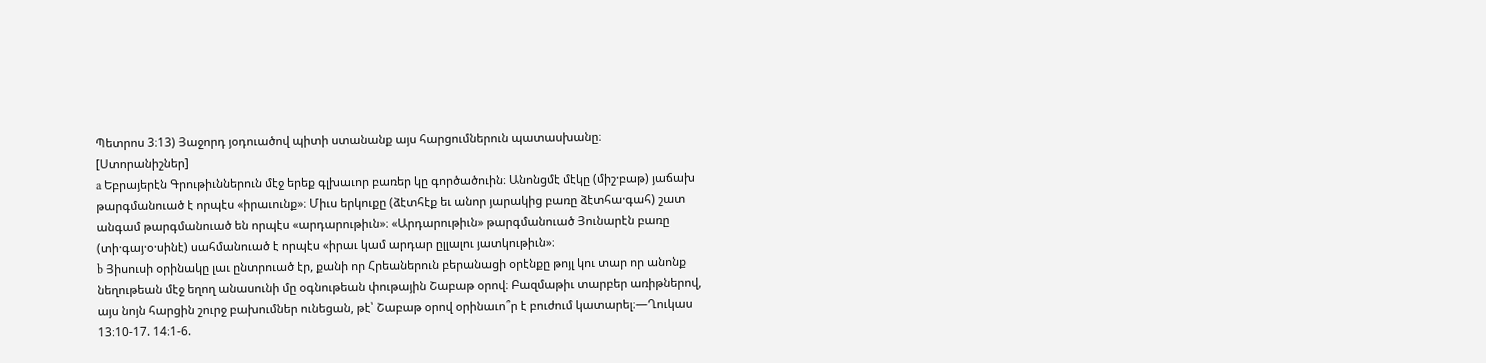Պետրոս 3։13) Յաջորդ յօդուածով պիտի ստանանք այս հարցումներուն պատասխանը։
[Ստորանիշներ]
a Եբրայերէն Գրութիւններուն մէջ երեք գլխաւոր բառեր կը գործածուին։ Անոնցմէ մէկը (միշ·բաթ) յաճախ թարգմանուած է որպէս «իրաւունք»։ Միւս երկուքը (ձէտհէք եւ անոր յարակից բառը ձէտհա·գահ) շատ անգամ թարգմանուած են որպէս «արդարութիւն»։ «Արդարութիւն» թարգմանուած Յունարէն բառը (տի·գայ·օ·սինէ) սահմանուած է որպէս «իրաւ կամ արդար ըլլալու յատկութիւն»։
b Յիսուսի օրինակը լաւ ընտրուած էր, քանի որ Հրեաներուն բերանացի օրէնքը թոյլ կու տար որ անոնք նեղութեան մէջ եղող անասունի մը օգնութեան փութային Շաբաթ օրով։ Բազմաթիւ տարբեր առիթներով, այս նոյն հարցին շուրջ բախումներ ունեցան, թէ՝ Շաբաթ օրով օրինաւո՞ր է բուժում կատարել։—Ղուկաս 13։10-17. 14։1-6.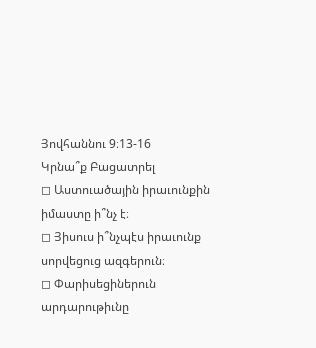Յովհաննու 9։13-16
Կրնա՞ք Բացատրել
◻ Աստուածային իրաւունքին իմաստը ի՞նչ է։
◻ Յիսուս ի՞նչպէս իրաւունք սորվեցուց ազգերուն։
◻ Փարիսեցիներուն արդարութիւնը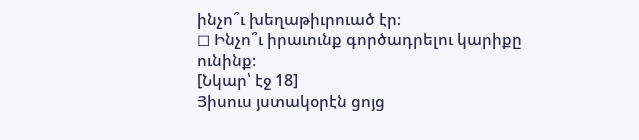ինչո՞ւ խեղաթիւրուած էր։
◻ Ինչո՞ւ իրաւունք գործադրելու կարիքը ունինք։
[Նկար՝ էջ 18]
Յիսուս յստակօրէն ցոյց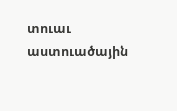տուաւ աստուածային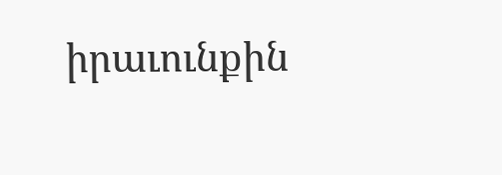իրաւունքին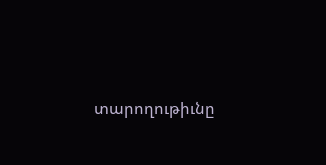տարողութիւնը